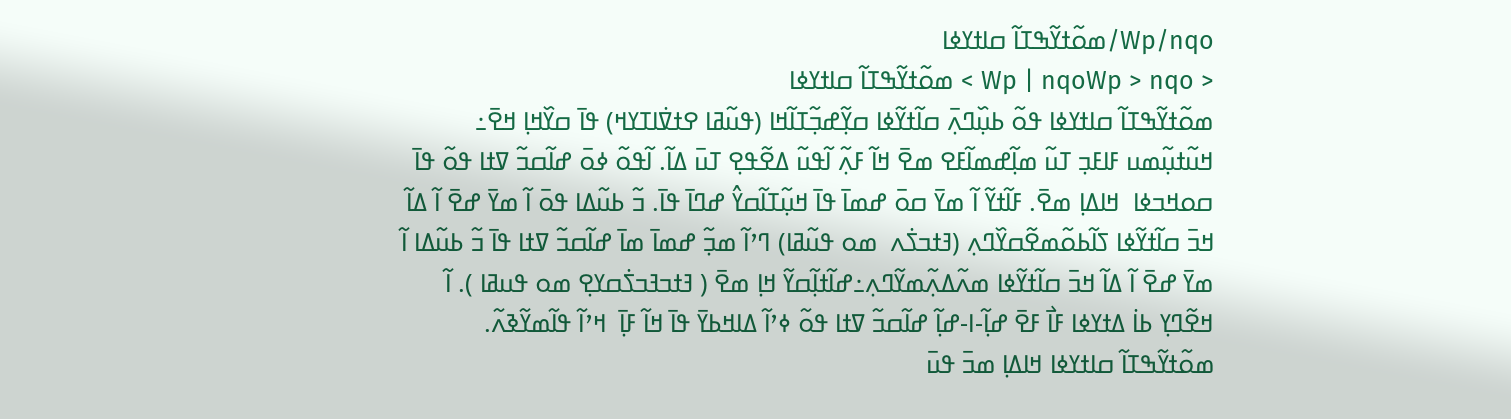Wp/nqo/ߘߋ߬ߙߌ߬ߒߠߊ߬ ߛߊߙߌߦߊ
< Wp | nqoWp > nqo > ߘߋ߬ߙߌ߬ߒߠߊ߬ ߛߊߙߌߦߊ
ߘߋ߬ߙߌ߬ߒߠߊ߬ ߛߊߙߌߦߊ ߟߋ߬ ߕߎ߲߰ߣߍ߲߫ ߛߊ߬ߙߌ߬ߦߊ ߛߌ߲߬ߝߏ߲߬ߠߊ߬ߞߊ (ߟߎ߬ߥߊ ߐߙߜ߭ߊߠߌߞ) ߟߊ߫ ߛߌ߰ߞߊ߲ ߞߐ߫߸ ߞߎ߬ߙߎ߲߬ߘߎ ߓߊߓߏ߲ ߠߎ߬ ߘߊ߲߬ߝߘߊ߬ߓߐ ߘߐ߫ ߞߊ߬ ߓߍ߲߬ ߊ߬ߟߎ߬ ߡߐ߬ߟߐ߲ ߠߎ߫ ߡߊ߬. ߊ߬ߟߋ߬ ߦߋ߫ ߝߊ߬ߛߏ߬ ߜߙߊ ߟߋ߬ ߟߊ߫ ߛߋߞߏߦߊ  ߞߊߡߊ߲ ߘߐ߫. ߓߊ߬ߙߌ߬ ߊ߬ ߘߌ߫ ߛߋ߫ ߝߘߊ߫ ߟߊ߫ ߞߎ߲߬ߠߊ߬ߛߌ߮ ߝߣߊ߫ ߟߊ߫. ߏ߬ ߕߎ߬ߡߊ ߟߋ߫ ߊ߬ ߘߌ߫ ߝߐ߫ ߊ߬ ߡߊ߬ ߞߏ߫ ߛߊ߬ߙߌ߬ߦߊ ߖߊ߬ߕߋ߬ߘߐ߬ߛߌ߰ߣߍ߲ (ߔߙߏߖ߭ߍ  ߘߋ ߟߎ߬ߥߊ) ߣߴߊ߬ ߘߏ߲߬ ߝߘߊ߫ ߘߊ߫ ߝߊ߬ߛߏ߬ ߜߙߊ ߟߊ߫ ߏ߬ ߕߎ߬ߡߊ ߊ߬ ߘߌ߫ ߝߐ߫ ߊ߬ ߡߊ߬ ߞߏ߫ ߛߊ߬ߙߌ߬ߦߊ ߘߍ߬ߡߍ߲߬ߘߌ߬ߣߍ߲߸ߝߊ߬ߙߊ߲߬ߛߌ߬ ߞߊ߲ ߘߐ߫ ( ߔߙߏߔߏߖ߭ߛߌߐ߲ ߘߋ ߟߎߥߊ ). ߊ߬ ߞߐ߬ߣߌ߲ ߕߊ߭ ߡߙߌߦߊ ߓߊ߯ ߓߐ߫ ߝߊ߲߬-ߊ-ߝߊ߲߬ ߝߊ߬ߛߏ߬ ߜߙߊ ߟߋ߬ ߦߴߊ߬ ߡߊߞߕߌ߫ ߟߊ߫ ߞߊ߬ ߓߊ߲߫  ߞߴߊ߬ ߟߊ߬ߘߌ߬ߢߍ߬. ߘߋ߬ߙߌ߬ߒߠߊ߬ ߛߊߙߌߦߊ ߞߊߡߊ߲ ߘߏ߫ ߟߎ߫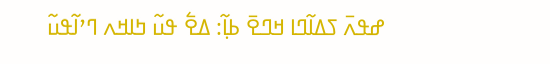ߝߟߍ߫ ߖߡߊ߬ߣߊ ߞߣߐ߫ ߕߊ߲߬: ߡߐ߱ ߟߎ߬ ߤߊߞߍ ߣߴߊ߬ߟߎ߬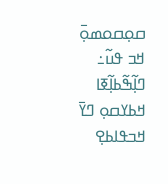ߛߋ߲ߛߋߘߋ߲߫ ߞߏ ߟߎ߬߸ ߣߊ߲߬ߒ߬ߕߊ߲߬ߧߊ ߞߕߌߛߋ߲ ߣߌ߫ ߞߏߟߊߕߐ߲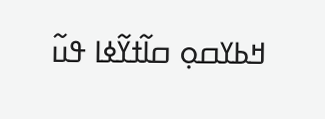ߞߕߌߛߋ߲ ߛߊ߬ߙߌ߬ߦߊ ߟߎ߬